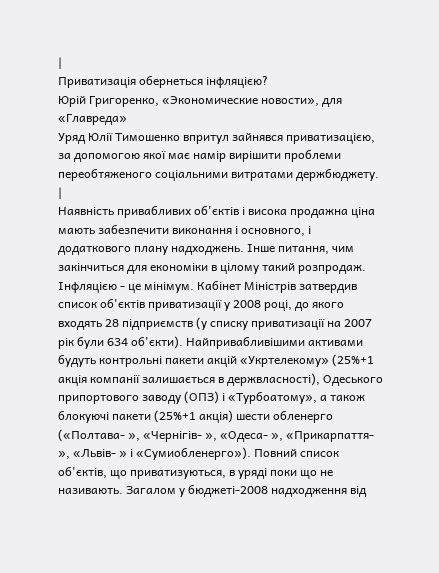|
Приватизація обернеться інфляцією?
Юрій Григоренко, «Экономические новости», для «Главреда»
Уряд Юлії Тимошенко впритул зайнявся приватизацією, за допомогою якої має намір вирішити проблеми переобтяженого соціальними витратами держбюджету.
|
Наявність привабливих об'єктів і висока продажна ціна мають забезпечити виконання і основного, і додаткового плану надходжень. Інше питання, чим закінчиться для економіки в цілому такий розпродаж. Інфляцією - це мінімум. Кабінет Міністрів затвердив список об'єктів приватизації у 2008 році, до якого входять 28 підприємств (у списку приватизації на 2007 рік були 634 об'єкти). Найпривабливішими активами будуть контрольні пакети акцій «Укртелекому» (25%+1 акція компанії залишається в держвласності), Одеського припортового заводу (ОПЗ) і «Турбоатому», а також блокуючі пакети (25%+1 акція) шести обленерго («Полтава- », «Чернігів- », «Одеса- », «Прикарпаття- », «Львів- » і «Сумиобленерго»). Повний список об'єктів, що приватизуються, в уряді поки що не називають. Загалом у бюджеті-2008 надходження від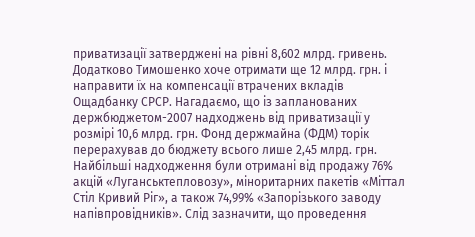приватизації затверджені на рівні 8,602 млрд. гривень. Додатково Тимошенко хоче отримати ще 12 млрд. грн. і направити їх на компенсації втрачених вкладів Ощадбанку СРСР. Нагадаємо, що із запланованих держбюджетом-2007 надходжень від приватизації у розмірі 10,6 млрд. грн. Фонд держмайна (ФДМ) торік перерахував до бюджету всього лише 2,45 млрд. грн. Найбільші надходження були отримані від продажу 76% акцій «Луганськтепловозу», міноритарних пакетів «Міттал Стіл Кривий Ріг», а також 74,99% «Запорізького заводу напівпровідників». Слід зазначити, що проведення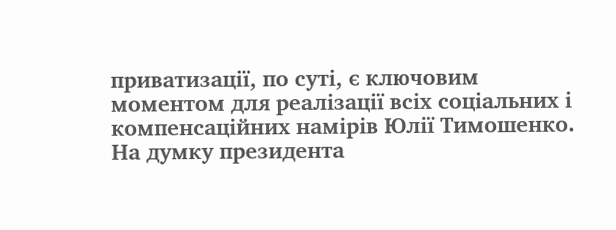приватизації, по суті, є ключовим моментом для реалізації всіх соціальних і компенсаційних намірів Юлії Тимошенко. На думку президента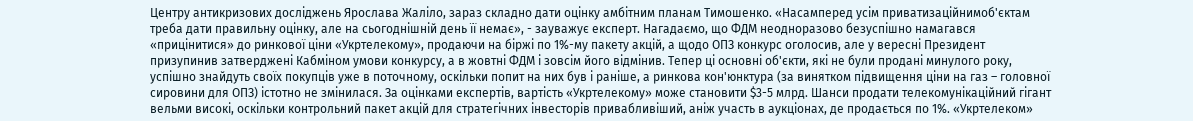Центру антикризових досліджень Ярослава Жаліло, зараз складно дати оцінку амбітним планам Тимошенко. «Насамперед усім приватизаційнимоб'єктам треба дати правильну оцінку, але на сьогоднішній день її немає», - зауважує експерт. Нагадаємо, що ФДМ неодноразово безуспішно намагався «прицінитися» до ринкової ціни «Укртелекому», продаючи на біржі по 1%-му пакету акцій, а щодо ОПЗ конкурс оголосив, але у вересні Президент призупинив затверджені Кабміном умови конкурсу, а в жовтні ФДМ і зовсім його відмінив. Тепер ці основні об'єкти, які не були продані минулого року, успішно знайдуть своїх покупців уже в поточному, оскільки попит на них був і раніше, а ринкова кон'юнктура (за винятком підвищення ціни на газ – головної сировини для ОПЗ) істотно не змінилася. За оцінками експертів, вартість «Укртелекому» може становити $3-5 млрд. Шанси продати телекомунікаційний гігант вельми високі, оскільки контрольний пакет акцій для стратегічних інвесторів привабливіший, аніж участь в аукціонах, де продається по 1%. «Укртелеком»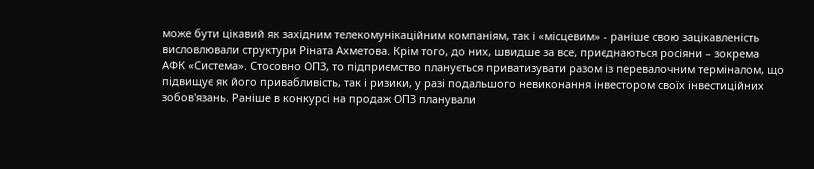може бути цікавий як західним телекомунікаційним компаніям, так і «місцевим» - раніше свою зацікавленість висловлювали структури Ріната Ахметова. Крім того, до них, швидше за все, приєднаються росіяни – зокрема АФК «Система». Стосовно ОПЗ, то підприємство планується приватизувати разом із перевалочним терміналом, що підвищує як його привабливість, так і ризики, у разі подальшого невиконання інвестором своїх інвестиційних зобов'язань. Раніше в конкурсі на продаж ОПЗ планували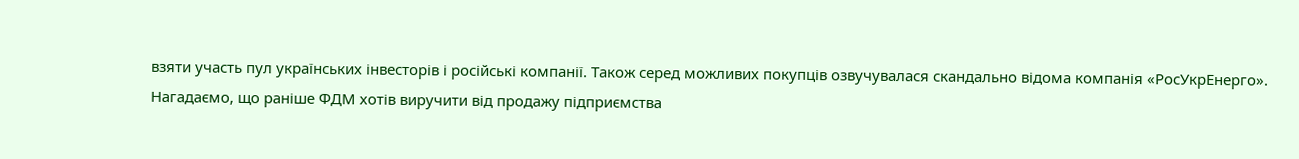взяти участь пул українських інвесторів і російські компанії. Також серед можливих покупців озвучувалася скандально відома компанія «РосУкрЕнерго». Нагадаємо, що раніше ФДМ хотів виручити від продажу підприємства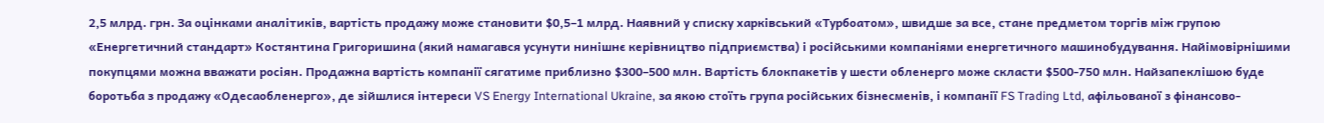2,5 млрд. грн. За оцінками аналітиків, вартість продажу може становити $0,5–1 млрд. Наявний у списку харківський «Турбоатом», швидше за все, стане предметом торгів між групою «Енергетичний стандарт» Костянтина Григоришина (який намагався усунути нинішнє керівництво підприємства) і російськими компаніями енергетичного машинобудування. Найімовірнішими покупцями можна вважати росіян. Продажна вартість компанії сягатиме приблизно $300–500 млн. Вартість блокпакетів у шести обленерго може скласти $500-750 млн. Найзапеклішою буде боротьба з продажу «Одесаобленерго», де зійшлися інтереси VS Energy International Ukraine, за якою стоїть група російських бізнесменів, і компанії FS Trading Ltd, афільованої з фінансово-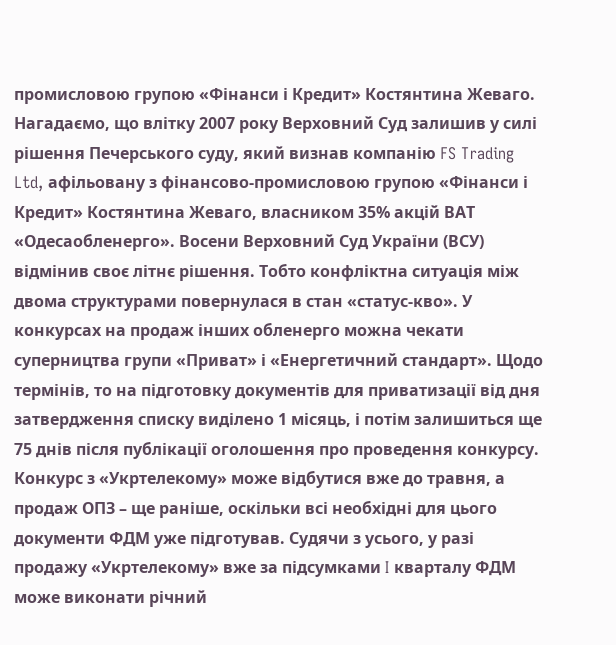промисловою групою «Фінанси і Кредит» Костянтина Жеваго. Нагадаємо, що влітку 2007 року Верховний Суд залишив у силі рішення Печерського суду, який визнав компанію FS Trading Ltd, афільовану з фінансово-промисловою групою «Фінанси і Кредит» Костянтина Жеваго, власником 35% акцій ВАТ «Одесаобленерго». Восени Верховний Суд України (ВСУ) відмінив своє літнє рішення. Тобто конфліктна ситуація між двома структурами повернулася в стан «статус-кво». У конкурсах на продаж інших обленерго можна чекати суперництва групи «Приват» і «Енергетичний стандарт». Щодо термінів, то на підготовку документів для приватизації від дня затвердження списку виділено 1 місяць, і потім залишиться ще 75 днів після публікації оголошення про проведення конкурсу. Конкурс з «Укртелекому» може відбутися вже до травня, а продаж ОПЗ – ще раніше, оскільки всі необхідні для цього документи ФДМ уже підготував. Судячи з усього, у разі продажу «Укртелекому» вже за підсумками I кварталу ФДМ може виконати річний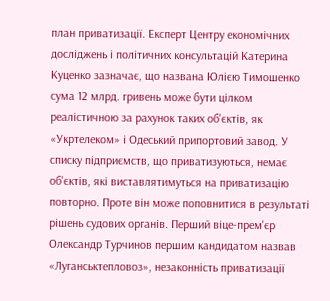план приватизації. Експерт Центру економічних досліджень і політичних консультацій Катерина Куценко зазначає, що названа Юлією Тимошенко сума 12 млрд. гривень може бути цілком реалістичною за рахунок таких об'єктів, як «Укртелеком» і Одеський припортовий завод. У списку підприємств, що приватизуються, немає об'єктів, які виставлятимуться на приватизацію повторно. Проте він може поповнитися в результаті рішень судових органів. Перший віце-прем'єр Олександр Турчинов першим кандидатом назвав «Луганськтепловоз», незаконність приватизації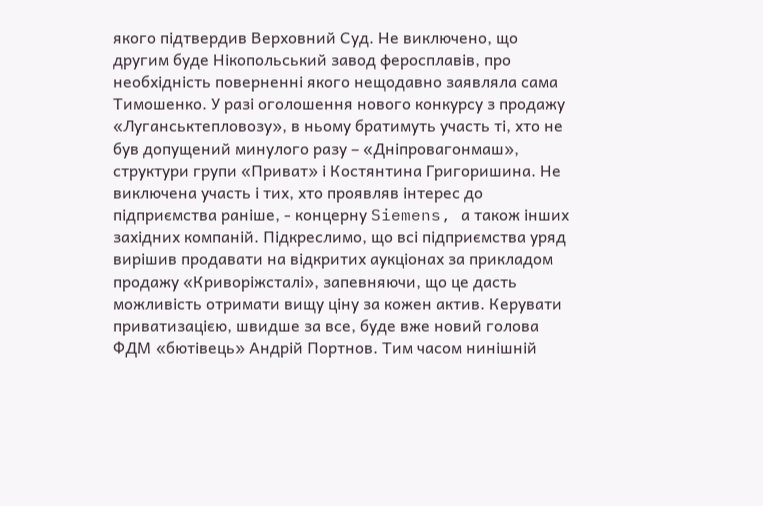якого підтвердив Верховний Суд. Не виключено, що другим буде Нікопольський завод феросплавів, про необхідність поверненні якого нещодавно заявляла сама Тимошенко. У разі оголошення нового конкурсу з продажу «Луганськтепловозу», в ньому братимуть участь ті, хто не був допущений минулого разу – «Дніпровагонмаш», структури групи «Приват» і Костянтина Григоришина. Не виключена участь і тих, хто проявляв інтерес до підприємства раніше, - концерну Siemens, а також інших західних компаній. Підкреслимо, що всі підприємства уряд вирішив продавати на відкритих аукціонах за прикладом продажу «Криворіжсталі», запевняючи, що це дасть можливість отримати вищу ціну за кожен актив. Керувати приватизацією, швидше за все, буде вже новий голова ФДМ «бютівець» Андрій Портнов. Тим часом нинішній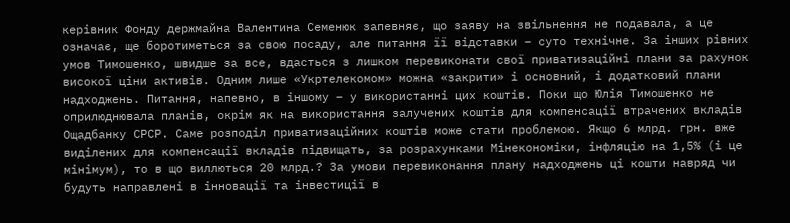керівник Фонду держмайна Валентина Семенюк запевняє, що заяву на звільнення не подавала, а це означає, ще боротиметься за свою посаду, але питання її відставки – суто технічне. За інших рівних умов Тимошенко, швидше за все, вдасться з лишком перевиконати свої приватизаційні плани за рахунок високої ціни активів. Одним лише «Укртелекомом» можна «закрити» і основний, і додатковий плани надходжень. Питання, напевно, в іншому – у використанні цих коштів. Поки що Юлія Тимошенко не оприлюднювала планів, окрім як на використання залучених коштів для компенсації втрачених вкладів Ощадбанку СРСР. Саме розподіл приватизаційних коштів може стати проблемою. Якщо 6 млрд. грн. вже виділених для компенсації вкладів підвищать, за розрахунками Мінекономіки, інфляцію на 1,5% (і це мінімум), то в що виллються 20 млрд.? За умови перевиконання плану надходжень ці кошти навряд чи будуть направлені в інновації та інвестиції в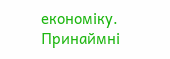економіку. Принаймні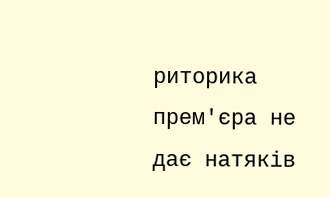риторика прем'єра не дає натяків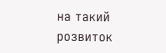на такий розвиток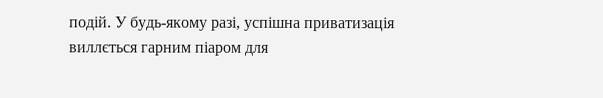подій. У будь-якому разі, успішна приватизація виллється гарним піаром для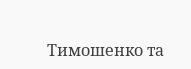Тимошенко та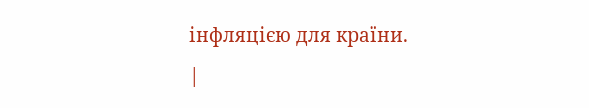інфляцією для країни.
|